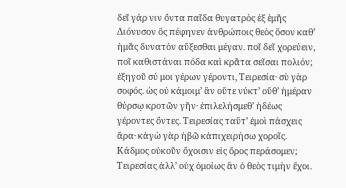δεῖ γάρ νιν ὄντα παῖδα θυγατρὸς ἐξ ἐμῆς Διόνυσον ὃς πέφηνεν ἀνθρώποις θεὸς ὅσον καθʼ ἡμᾶς δυνατὸν αὔξεσθαι μέγαν. ποῖ δεῖ χορεύειν, ποῖ καθιστάναι πόδα καὶ κρᾶτα σεῖσαι πολιόν; ἐξηγοῦ σύ μοι γέρων γέροντι, Τειρεσία· σὺ γὰρ σοφός. ὡς οὐ κάμοιμʼ ἂν οὔτε νύκτʼ οὔθʼ ἡμέραν θύρσῳ κροτῶν γῆν· ἐπιλελήσμεθʼ ἡδέως γέροντες ὄντες. Τειρεσίας ταὔτʼ ἐμοὶ πάσχεις ἄρα· κἀγὼ γὰρ ἡβῶ κἀπιχειρήσω χοροῖς. Κάδμος οὐκοῦν ὄχοισιν εἰς ὄρος περάσομεν; Τειρεσίας ἀλλʼ οὐχ ὁμοίως ἂν ὁ θεὸς τιμὴν ἔχοι.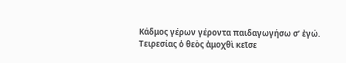Κάδμος γέρων γέροντα παιδαγωγήσω σʼ ἐγώ. Τειρεσίας ὁ θεὸς ἀμοχθὶ κεῖσε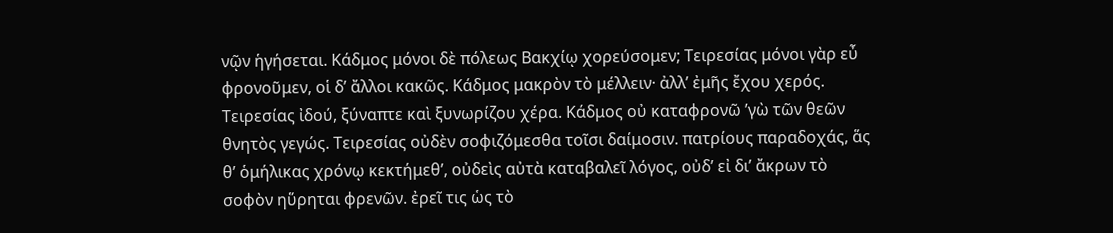νῷν ἡγήσεται. Κάδμος μόνοι δὲ πόλεως Βακχίῳ χορεύσομεν; Τειρεσίας μόνοι γὰρ εὖ φρονοῦμεν, οἱ δʼ ἄλλοι κακῶς. Κάδμος μακρὸν τὸ μέλλειν· ἀλλʼ ἐμῆς ἔχου χερός. Τειρεσίας ἰδού, ξύναπτε καὶ ξυνωρίζου χέρα. Κάδμος οὐ καταφρονῶ ʼγὼ τῶν θεῶν θνητὸς γεγώς. Τειρεσίας οὐδὲν σοφιζόμεσθα τοῖσι δαίμοσιν. πατρίους παραδοχάς, ἅς θʼ ὁμήλικας χρόνῳ κεκτήμεθʼ, οὐδεὶς αὐτὰ καταβαλεῖ λόγος, οὐδʼ εἰ διʼ ἄκρων τὸ σοφὸν ηὕρηται φρενῶν. ἐρεῖ τις ὡς τὸ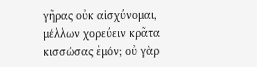γῆρας οὐκ αἰσχύνομαι, μέλλων χορεύειν κρᾶτα κισσώσας ἐμόν; οὐ γὰρ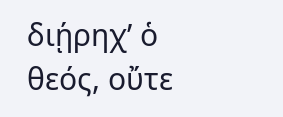διῄρηχʼ ὁ θεός, οὔτε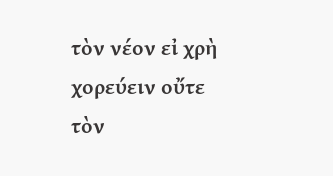τὸν νέον εἰ χρὴ χορεύειν οὔτε τὸν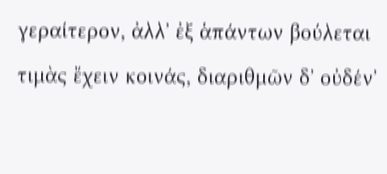γεραίτερον, ἀλλʼ ἐξ ἁπάντων βούλεται τιμὰς ἔχειν κοινάς, διαριθμῶν δʼ οὐδένʼ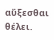αὔξεσθαι θέλει.